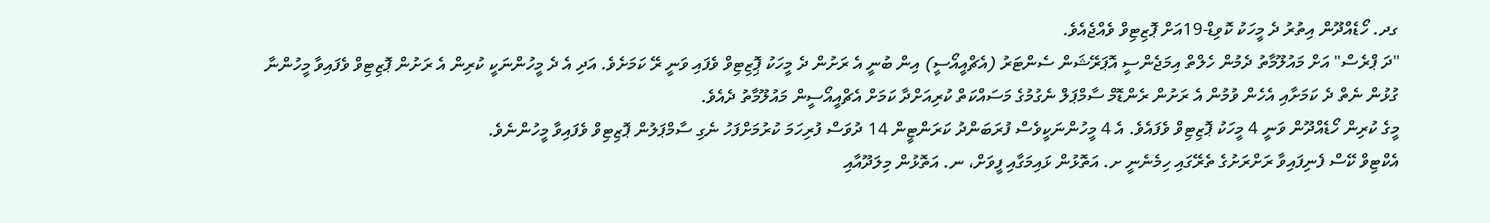ގދ. ހޯޑެއްދޫން އިތުރު ދެ މީހަކު ކޮވިޑް-19އަށް ޕޮޒިޓިވް ވެއްޖެއެވެ.
"ދަ ޕްރެސް" އަށް މައުލޫމާތު ދެމުން ހެލްތް އިމަޖެންސީ އޮޕަރޭޝަން ސެންޓަރު (އެޗްއީއޯސީ) އިން ބުނީ އެ ރަށުން ދެ މީހަކު ޕިޮޒިޓިވް ވެފައި ވަނީ ރޭ ކަމަށެވެ. އަދި އެ ދެ މީހުންނަކީ ކުރިން އެ ރަށުން ޕޮޒިޓިވް ވެފައިވާ މީހުންނާ ގުޅުން ނެތް ދެ ކަމަށާއި އެހެން ވުމުން އެ ރަށުން ރެންޑޮމް ސާމްޕަލް ނެގުމުގެ މަސައްކަތް ކުރިއަށްދާ ކަމަށް އެޗްއީއޯސީން މައުލޫމާތު ދެއެވެ.
މީގެ ކުރިން ހޯޑެއްދޫން ވަނީ 4 މީހަކު ޕޮޒިޓިވް ވެފައެވެ. އެ 4 މީހުންނަކީވެސް ފުރަބަންދު ކަރަންޓީން 14 ދުވަސް ފުރިހަމަ ކުރުމަށްފަހު ނެގި ސާމްޕަލުން ޕޮޒިޓިވް ވެފައިވާ މީހުންނެވެ.
އެކްޓިވް ކޭސް ފެނިފައިވާ ރަށްރަށުގެ ތެރޭގައި ހިމެނެނީ ށ. އަތޮޅުން ޅައިމަގާއި ފީވަށް، ނ. އަތޮޅުން މިލަދޫއާއި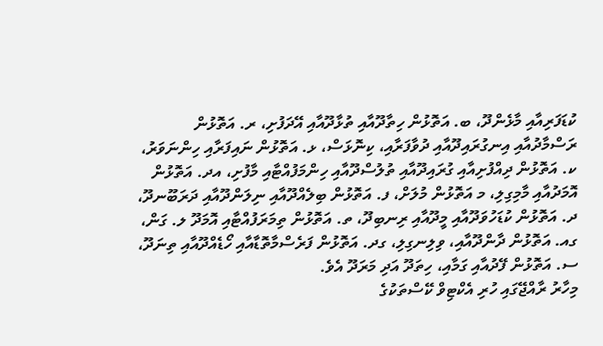ކުޑަފަރިއާއި މާޅެންދޫ، ބ. އަތޮޅުން ހިތާދޫއާއި ތުޅާދޫއާއި އޭދަފުށި، ރ. އަތޮޅުން ރަސްމާދުއާއި އިނގުރައިދޫއާއި ދުވާފަރާއި، ކިނޮޅަސް، ޅ. އަތޮޅުން ނައިފަރާއި ހިންނަވަރު، ކ. އަތޮޅުން ދިއްފުށިއާއި ގުރައިދޫއާއި ތުލުސްދޫއާއި ހިންމަފުއްޓާއި މާފުށި، އދ. އަތޮޅުން އޮމަދުއާއި މާމިގިލި، މ އަތޮޅުން މުލަށް، ފ. އަތޮޅުން ބިލެއްދޫއާއި ނިލަންދޫއާއި ދަރަބޫނދޫ، ދ. އަތޮޅުން ކުޑަހުވަދޫއާއި މީދޫއާއި ރިނބިދޫ، ތ. އަތޮޅުން ތިމަރަފުއްޓާއި އޮމަދޫ ލ. ގަން، ގއ. އަތޮޅުން ދާންދޫއާއި، ވިލިނގިލި، ގދ. އަތޮޅުން ފަރެސްމާތޮޑާއާއި ހޯޑެއްދޫއާއި ތިނަދޫ، ސ. އަތޮޅުން ފޭދުއާއި ގަމާއި، ހިތަދޫ އަދި މަރަދޫ އެވެ.
މިހާރު ރާއްޖޭގައި ހުރި އެކްޓިވް ކޭސްތަކުގެ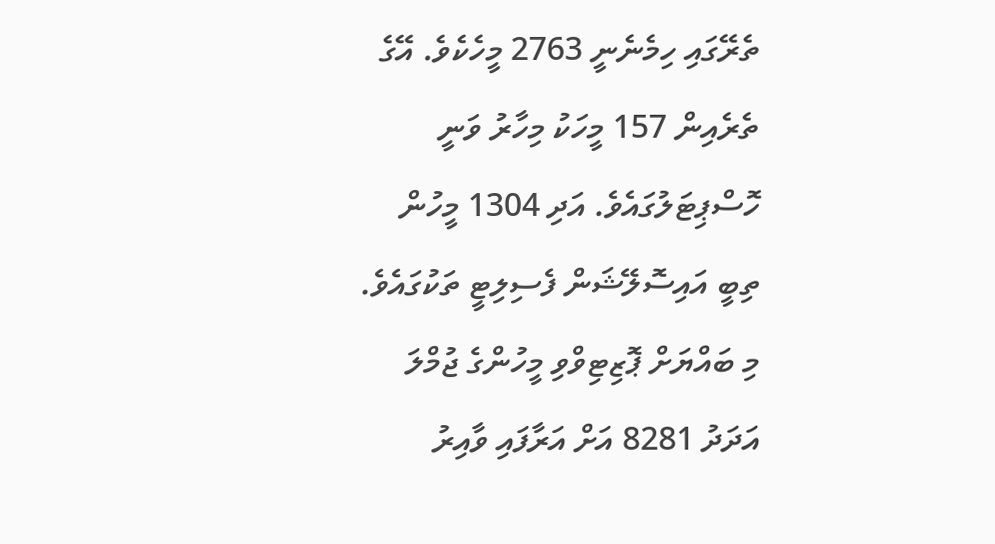ތެރޭގައި ހިމެނެނީ 2763 މީހެކެވެ. އޭގެ ތެރެއިން 157 މީހަކު މިހާރު ވަނީ ހޮސްޕިޓަލުގައެވެ. އަދި 1304 މީހުން ތިބީ އައިސޮލޭޝަން ފެސިލިޓީ ތަކުގައެވެ. މި ބައްޔަށް ޕޮޒިޓިވްވި މީހުންގެ ޖުމްލަ އަދަދު 8281 އަށް އަރާފައި ވާއިރު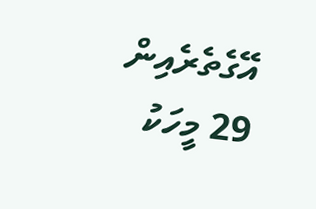އޭގެތެރެއިން 29 މީހަކު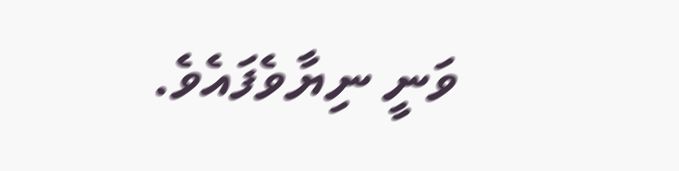ވަނީ ނިޔާވެފައެވެ.